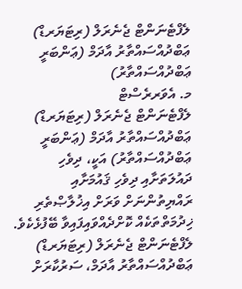ލެފްޓެނަންޓް ޖެނެރަލް (ރިޓަޔަރޑް) ޢަބްދުއްސައްތާރު އާދަމް (ޢަންބަރީ ޢަބްދުއްސައްތާރު)
މ. އެވަރރެސްޓް
ލެފްޓެނަންޓް ޖެނެރަލް (ރިޓަޔަރޑް) ޢަބްދުއްސައްތާރު އާދަމް (ޢަންބަރީ ޢަބްދުއްސައްތާރު) އަކީ، ދިވެހި ދައުލަތަށާއި ދިވެހި ޤައުމަށާއި ރައްޔިތުންނަށް ވަރަށް އިޚުލާޞްތެރި ޚިދުމަތްތަކެއް ކޮށްދެއްވައިފައިވާ ބޭފުޅެކެވެ.
ލެފްޓެނަންޓް ޖެނެރަލް (ރިޓަޔަރޑް) ޢަބްދުއްސައްތާރު އާދަމް، ސަރުކާރަށް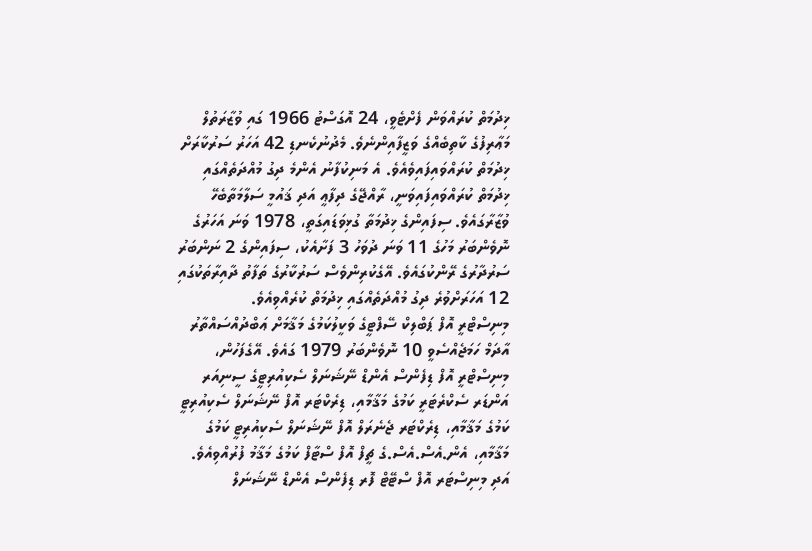ޚިދުމަތް ކުރައްވަން ފެށްޓެވީ، 24 އޮގަސްޓު 1966 ގައި ވުޒާރަތުލް މަޢާރިފުގެ ކާތިބެއްގެ ވަޒީފާއިންނެވެ. މެދުނުކެނޑި 42 އަހަރު ސަރުކާރަށް ޚިދުމަތް ކުރައްވައިފައިވެއެވެ. އެ މަނިކުފާނު އެންމެ ދިގު މުއްދަތެއްގައި ޚިދުމަތް ކުރައްވައިފައިވަނީ، ރާއްޖޭގެ ދިފާޢީ އަދި ޤައުމީ ސަލާމަތާބެހޭ ވުޒާރާގައެވެ. ސިފައިންގެ ޚިދުމަތާ ގުޅިވަޑައިގަތީ، 1978 ވަނަ އަހަރުގެ ނޮވެންބަރު މަހުގެ 11 ވަނަ ދުވަހު 3 ފަށާއެކު، ސިފައިންގެ 2 ނަންބަރު ސަރުދާރުގެ ރޭންކުގައެވެ. އޭގެކުރިންވެސް ސަރުކާރުގެ ތަފާތު ދާއިރާތަކުގައި 12 އަހަރަށްވުރެ ދިގު މުއްދަތެއްގައި ޚިދުމަތް ކުރެއްވިއެވެ.
މިނިސްޓްރީ އޮފް ޕަބްލިކް ސޭފްޓީގެ ވަކީލުކަމުގެ މަޤާމަށް ޢަބްދުއްސައްތާރު އާދަމް ހަމަޖެއްސެވީ 10 ނޮވެންބަރު 1979 ގައެވެ. އޭގެފަހުން، މިނިސްޓްރީ އޮފް ޑިފެންސް އެންޑް ނޭޝަނަލް ސެކިއުރިޓީގެ ސީނިއަރ އަންޑަރ ސެކްރެޓަރީ ކަމުގެ މަޤާމާއި، ޑިރެކްޓަރ އޮފް ނޭޝަނަލް ސެކިއުރިޓީ ކަމުގެ މަޤާމާއި، ޑިރެކްޓަރ ޖެނެރަލް އޮފް ނޭޝަނަލް ސެކިއުރިޓީ ކަމުގެ މަޤާމާއި، އެން.އެސް.އެސް.ގެ ޗީފް އޮފް ސްޓާފް ކަމުގެ މަޤާމު ފުރުއްވިއެވެ. އަދި މިނިސްޓަރ އޮފް ސްޓޭޓް ފޮރ ޑިފެންސް އެންޑް ނޭޝަނަލް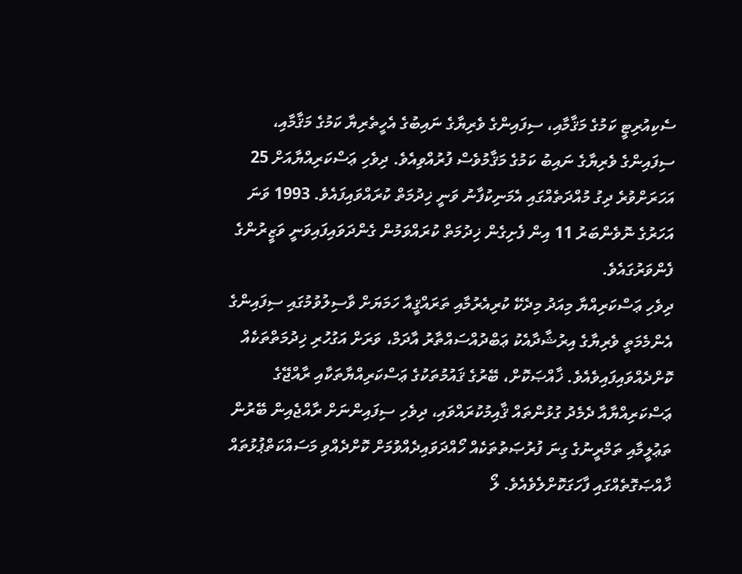ސެކިއުރިޓީ ކަމުގެ މަޤާމާއި، ސިފައިންގެ ވެރިޔާގެ ނައިބުގެ އެހީތެރިޔާ ކަމުގެ މަޤާމާއި، ސިފައިންގެ ވެރިޔާގެ ނައިބު ކަމުގެ މަޤާމުވެސް ފުރުއްވިއެވެ. ދިވެހި ޢަސްކަރިއްޔާއަށް 25 އަހަރަށްވުރެ ދިގު މުއްދަތެއްގައި އެމަނިކުފާނު ވަނީ ޚިދުމަތް ކުރައްވައިފައެވެ. 1993 ވަނަ އަހަރުގެ ނޮވެންބަރު 11 އިން ފެށިގެން ޚިދުމަތް ކުރައްވަމުން ގެންދަވައިފައިވަނީ ވަޒީރުންގެ ފެންވަރުގައެވެ.
ދިވެހި ޢަސްކަރިއްޔާ މިއަދު މިދެކޭ ކުރިއެރުމާއި ތަރައްޤީއާ ހަމަޔަށް ވާސިލުވުމުގައި ސިފައިންގެ އެންމެމަތީ ވެރިޔާގެ އިރުޝާދާއެކު ޢަބްދުއްސައްތާރު އާދަމް، ވަރަށް އަގުހުރި ޚިދުމަތްތަކެއް ކޮށްދެއްވައިފައިވެއެވެ. ޚާއްޞަކޮށް، ބޭރުގެ ޤައުމުތަކުގެ ޢަސްކަރިއްޔާތަކާއި ރާއްޖޭގެ ޢަސްކަރިއްޔާއާ ދެމެދު ގުޅުންތައް ޤާއިމުކުރައްވައި، ދިވެހި ސިފައިންނަށް ރާއްޖެއިން ބޭރުން ތަޢުލީމާއި ތަމްރީނުގެ ގިނަ ފުރުޞަތުތަކެއް ހޯއްދަވައިދެއްވުމަށް ކޮށްދެއްވި މަސައްކަތްޕުޅުތައް ޚާއްޞަގޮތެއްގައި ފާހަގަކޮށްލެވެއެވެ. ލޯ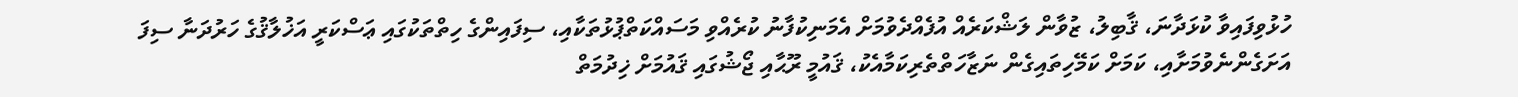ހުޅުވިފައިވާ ކުޅަދާނަ، ޤާބިލު، ޒުވާން ލަޝްކަރެއް އުފެއްދެވުމަށް އެމަނިކުފާނު ކުރެއްވި މަސައްކަތްޕުޅުތަކާއި، ސިފައިންގެ ހިތްތަކުގައި ޢަސްކަރީ އަޚުލާޤުގެ ހަރުދަނާ ސިފަ އަށަގެންނެވުމަށާއި، ކަމަށް ކަމޭހިތައިގެން ނަޒާހަތްތެރިކަމާއެކު، ޤައުމީ ރޫޙާއި ޖޯޝުގައި ޤައުމަށް ޚިދުމަތް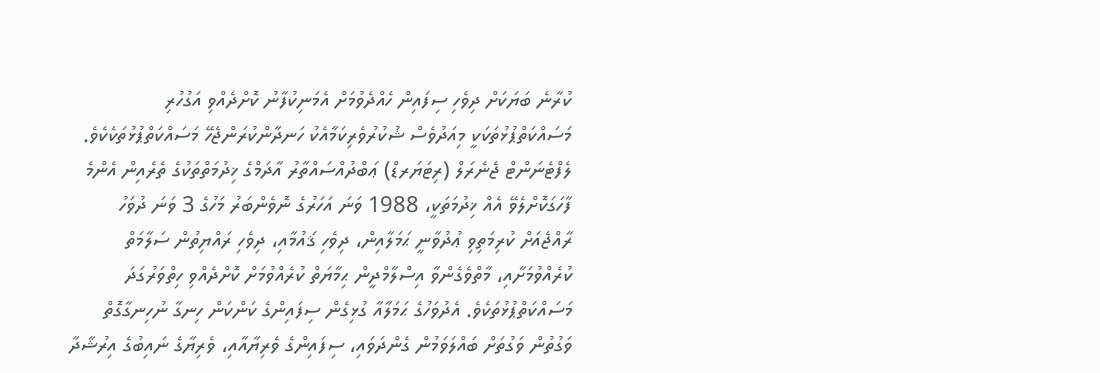ކުރާނެ ބަޔަކަށް ދިވެހި ސިފައިން ހެއްދެވުމަށް އެމަނިކުފާނު ކޮށްދެއްވި އަގުހުރި މަސައްކަތްޕުޅުތަކަކީ މިއަދުވެސް ޝުކުރުވެރިކަމާއެކު ހަނދާންކުރަންޖެހޭ މަސައްކަތްޕުޅުތަކެކެވެ.
ލެފްޓެނަންޓް ޖެނެރަލް (ރިޓަޔަރޑް) ޢަބްދުއްސައްތާރު އާދަމްގެ ޚިދުމަތްތަކުގެ ތެރެއިން އެންމެ ފާހަގަކޮށްލެވޭ އެއް ޚިދުމަތަކީ، 1988 ވަނަ އަހަރުގެ ނޮވެންބަރު މަހުގެ 3 ވަނަ ދުވަހު ރާއްޖެއަށް ކުރިމަތިވި ޢުދުވާނީ ޙަމަލާއިން، ދިވެހި ޤައުމާއި، ދިވެހި ރައްޔިތުން ސަލާމަތް ކުރެއްވުމަށާއި، މާތްވެގެންވާ އިސްލާމްދީން ޙިމާޔަތް ކުރެއްވުމަށް ކޮށްދެއްވި ހިތްވަރުގަދަ މަސައްކަތްޕުޅުތަކެވެ. އެދުވަހުގެ ޙަމަލާއާ ގުޅިގެން ސިފައިންގެ ކަންކަން ހިނގާ ނުހިނގާގޮތް ވަގުތުން ވަގުތަށް ބައްލަވަމުން ގެންދަވައި، ސިފައިންގެ ވެރިޔާއާއި، ވެރިޔާގެ ނައިބުގެ އިރުޝާދާ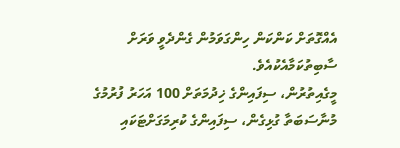އެއްގޮތަށް ކަންކަން ހިންގަވަމުން ގެންދެވީ ވަރަށް ސާބިތުކަމާއެކުއެވެ.
މީގެއިތުރުން، ސިފައިންގެ ޚިދުމަތަށް 100 އަހަރު ފުރުމުގެ މުނާސަބަތާ ގުޅިގެން، ސިފައިންގެ ކުރިމަގަށްޓަކައި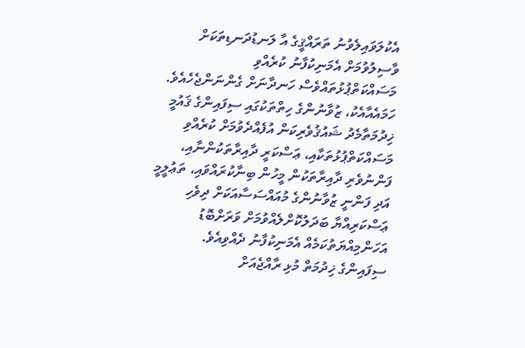އެކުލަވައިލެވުނު ތަރައްޤީގެ އާ ލަނޑުދަނޑިތަކަށް ވާސިލުވުމަށް އެމަނިކުފާނު ކުރެއްވި މަސައްކަތްޕުޅުތައްވެސް ހަނދާނަށް ގެންނަންޖެހެއެވެ. ހަމައެއާއެކު، ޒުވާނުންގެ ހިތްތަކުގައި ސިފައިންގެ ޤައުމީ ޚިދުމަތާމެދު ޝައުޤުވެރިކަން އުފެއްދެވުމަށް ކުރެއްވި މަސައްކަތްޕުޅުތަކާއި، ޢަސްކަރީ ދާއިރާތަކުންނާއި، ފަންނުވެރި ދާއިރާތަކުން މީހުން ބިނާކުރައްވައި، ތަޢުލީމީ އަދި ފަންނީ ޒުވާނުންގެ މުއައްސަސާއަކަށް ދިވެހި ޢަސްކަރިއްޔާ ބަދަލުކޮށްލެއްވުމަށް ވަރަށްބޮޑު އަހަންމިއްޔަތުކަމެއް އެމަނިކުފާނު ދެއްވިއެވެ.
ސިފައިންގެ ޚިދުމަތް މުޅި ރާއްޖެއަށް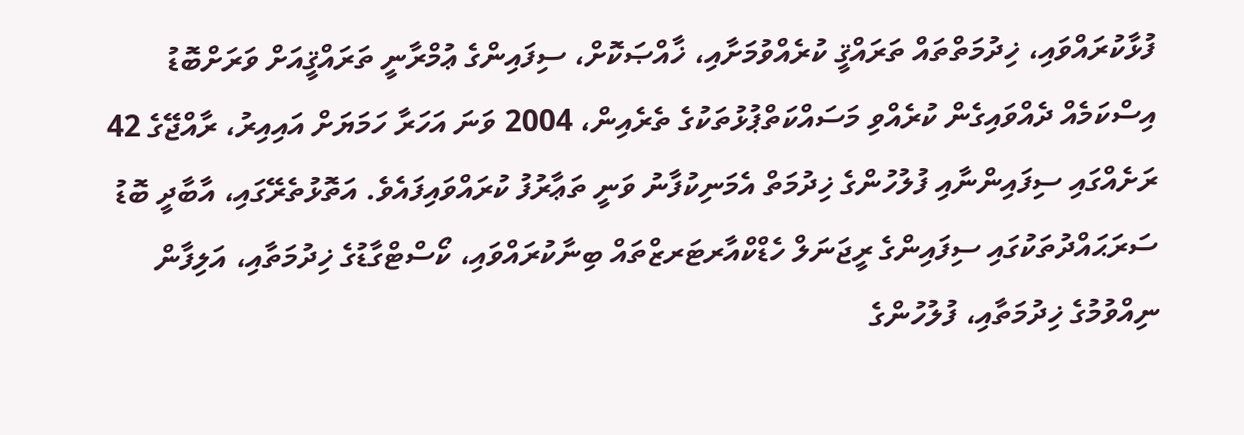ފުޅާކުރައްވައި، ޚިދުމަތްތައް ތަރައްޤީ ކުރެއްވުމަށާއި، ޚާއްޞަކޮށް، ސިފައިންގެ ޢުމްރާނީ ތަރައްޤީއަށް ވަރަށްބޮޑު އިސްކަމެއް ދެއްވައިގެން ކުރެއްވި މަސައްކަތްޕުޅުތަކުގެ ތެރެއިން، 2004 ވަނަ އަހަރާ ހަމަޔަށް އައިއިރު، ރާއްޖޭގެ 42 ރަށެއްގައި ސިފައިންނާއި ފުލުހުންގެ ޚިދުމަތް އެމަނިކުފާނު ވަނީ ތަޢާރުފު ކުރައްވައިފައެވެ. އަތޮޅުތެރޭގައި، އާބާދީ ބޮޑު ސަރަޙައްދުތަކުގައި ސިފައިންގެ ރީޖަނަލް ހެޑްކްއާރޓަރޒްތައް ބިނާކުރައްވައި، ކޯސްޓްގާޑުގެ ޚިދުމަތާއި، އަލިފާން ނިއްވުމުގެ ޚިދުމަތާއި، ފުލުހުންގެ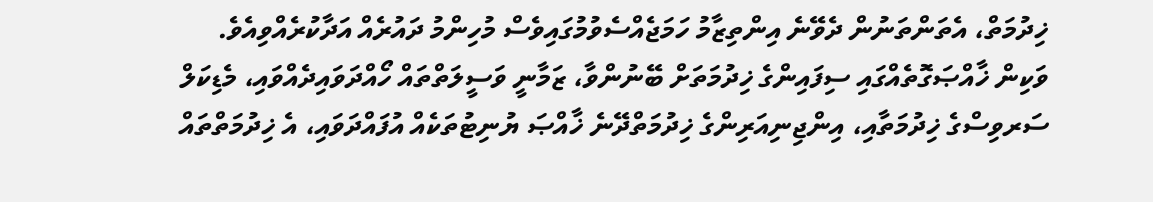ޚިދުމަތް، އެތަންތަނުން ދެވޭނެ އިންތިޒާމު ހަމަޖެއްސެވުމުގައިވެސް މުހިންމު ދައުރެއް އަދާކުރެއްވިއެވެ. ވަކިން ޚާއްޞަގޮތެއްގައި ސިފައިންގެ ޚިދުމަތަށް ބޭނުންވާ، ޒަމާނީ ވަސީލަތްތައް ހޯއްދަވައިދެއްވައި، މެޑިކަލް ސަރވިސްގެ ޚިދުމަތާއި، އިންޖިނިއަރިންގެ ޚިދުމަތްދޭނެ ޚާއްޞަ ޔުނިޓުތަކެއް އުފައްދަވައި، އެ ޚިދުމަތްތައް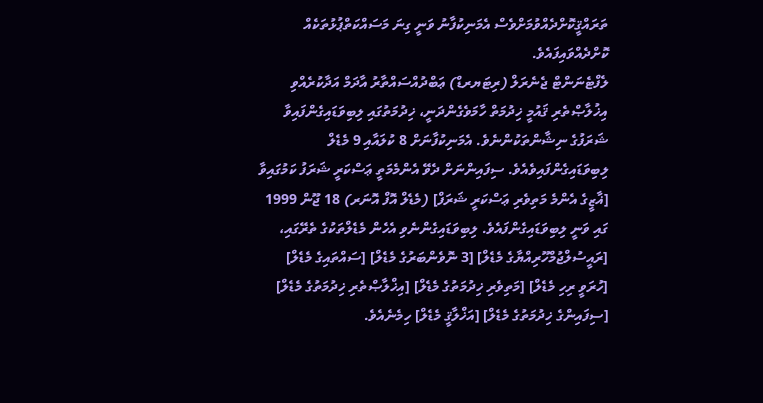ތަރައްޤީކޮށްދެއްވުމަށްވެސް އެމަނިކުފާނު ވަނީ ގިނަ މަސައްކަތްޕުޅުތަކެއް ކޮށްދެއްވައިފައެވެ.
ލެފްޓެނަންޓް ޖެނެރަލް (ރިޓަޔރޑް) ޢަބްދުއްސައްތާރު އާދަމް އަދާކުރެއްވި އިޚުލާޞްތެރި ޤައުމީ ޚިދުމަތް ހާމަވެގެންދަނީ، ޚިދުމަތުގައި ލިބިވަޑައިގެންފައިވާ ޝަރަފުގެ ނިޝާންތަކުންނެވެ. އެމަނިކުފާނަށް 8 ކުލައާއި 9 މެޑެލް ލިބިވަޑައިގެންފައިވެއެވެ. ސިފައިންނަށް ދެވޭ އެންމެމަތީ ޢަސްކަރީ ޝަރަފު ކަމުގައިވާ [ޣާޒީގެ އެންމެ މަތިވެރި ޢަސްކަރީ ޝަރަފް] (މެޑެލް އޮފް އޮނަރ) 18 ޖޫން 1999 ގައި ވަނީ ލިބިވަޑައިގެންފައެވެ. ލިބިވަޑައިގެންނެވި އެހެން މެޑެލްތަކުގެ ތެރޭގައި، [ރައީސުލްޖުމްހޫރިއްޔާގެ މެޑެލް] [3 ނޮވެންބަރުގެ މެޑެލް] [ސައްތައިގެ މެޑެލް] [ހުރަވީ ރިހި މެޑެލް] [މަތިވެރި ޚިދުމަތުގެ މެޑެލް] [އިޚްލާޞްތެރި ޚިދުމަތުގެ މެޑެލް] [ސިފައިންގެ ޚިދުމަތުގެ މެޑެލް] [އަޚްލާޤީ މެޑެލް] ހިމެނެއެވެ.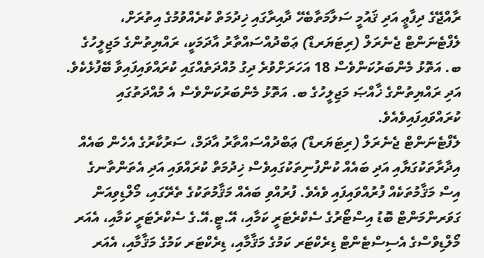ރާއްޖޭގެ ދިފާޢީ އަދި ޤައުމީ ސަލާމަތާބެހޭ ދާއިރާގައި ޚިދުމަތް ކުރެއްވުމުގެ އިތުރަށް، ލެފްޓެނަންޓް ޖެނެރަލް (ރިޓަޔަރޑް) ޢަބްދުއްސައްތާރު އާދަމަކީ، ރައްޔިތުންގެ މަޖިލީހުގެ ބ. އަތޮޅު މެންބަރުކަންވެސް 18 އަހަރަށްވުރެ ދިގު މުއްދަތެއްގައި ކުރައްވައިފައިވާ ބޭފުޅެކެވެ. އަދި ރައްޔިތުންގެ ޚާއްޞަ މަޖިލީހުގެ ބ. އަތޮޅު މެންބަރުކަންވެސް އެ މުއްދަތުގައި ކުރައްވައިފައިވެއެވެ.
ލެފްޓެނަންޓް ޖެނެރަލް (ރިޓަޔަރޑް) ޢަބްދުއްސައްތާރު އާދަމް، ސަރުކާރުގެ އެހެން ބައެއް އިދާރާތަކުގަޔާއި އަދި ބައެއް ކުންފުނިތަކުގައިވެސް ޚިދުމަތް ކުރައްވައި އަދި އެތަންތާނގެ އިސް މަޤާމުތަކެއް ފުރުއްވައިފައި ވެއެވެ. ފުރުއްވި ބައެއް މަޤާމުތަކުގެ ތެރޭގައި، މޯލްޑިވިއަން ގަވަރންމަންޓް ބޮޑު އިސްޓޯރުގެ ސެކްރެޓަރީ ކަމާއި، އޭ.ޓީ.އޭ.ގެ ސެކްރެޓަރީ ކަމާއި، އެއަރ މޯލްޑިވްސްގެ އެސިސްޓެންޓް ޑިރެކްޓަރ ކަމުގެ މަޤާމާއި، ޑިރެކްޓަރ ކަމުގެ މަޤާމާއި، އެއަރ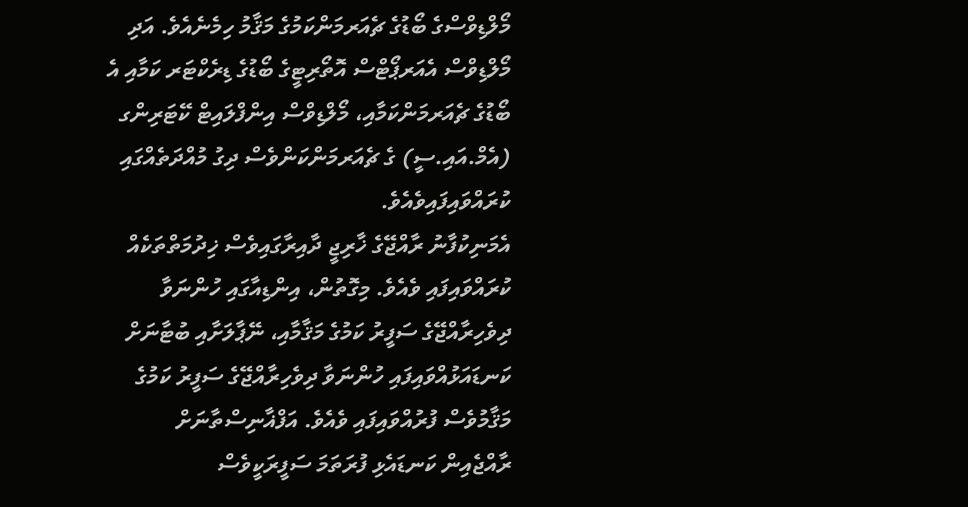މޯލްޑިވްސްގެ ބޯޑުގެ ޗެއަރމަންކަމުގެ މަޤާމު ހިމެނެއެވެ. އަދި މޯލްޑިވްސް އެއަރޕޯޓްސް އޮތޯރިޓީގެ ބޯޑުގެ ޑިރެކްޓަރ ކަމާއި އެ ބޯޑުގެ ޗެއަރމަންކަމާއި، މޯލްޑިވްސް އިންފްލައިޓް ކޭޓަރިންގ (އެމް.އައި.ސީ) ގެ ޗެއަރމަންކަންވެސް ދިގު މުއްދަތެއްގައި ކުރައްވައިފައިވެއެވެ.
އެމަނިކުފާނު ރާއްޖޭގެ ޚާރިޖީ ދާއިރާގައިވެސް ޚިދުމަތްތަކެއް ކުރައްވައިފައި ވެއެވެ. މިގޮތުން، އިންޑިއާގައި ހުންނަވާ ދިވެހިރާއްޖޭގެ ސަފީރު ކަމުގެ މަޤާމާއި، ނޭޕާލަށާއި ބުޓާނަށް ކަނޑައަޅުއްވައިފައި ހުންނަވާ ދިވެހިރާއްޖޭގެ ސަފީރު ކަމުގެ މަޤާމުވެސް ފުރުއްވައިފައި ވެއެވެ. އަފްޣާނިސްތާނަށް ރާއްޖެއިން ކަނޑައެޅި ފުރަތަމަ ސަފީރަކީވެސް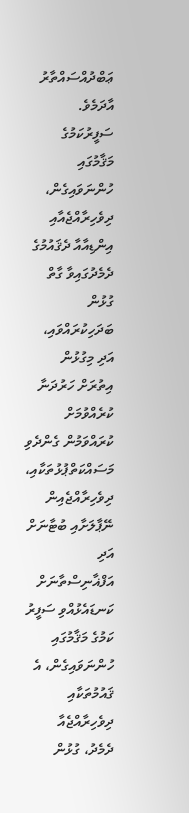ޢަބްދުއްސައްތާރު އާދަމެވެ. ސަފީރުކަމުގެ މަޤާމުގައި ހުންނަވައިގެން، ދިވެހިރާއްޖެއާއި އިންޑިއާއާ ދެޤައުމުގެ ދެމެދުގައިވާ ގާތް ގުޅުން ބަދަހިކުރައްވައި، އަދި މިގުޅުން އިތުރަށް ހަރުދަނާ ކުރެއްވުމަށް ކުރައްވަމުން ގެންދެވި މަސައްކަތްޕުޅުތަކާއި، ދިވެހިރާއްޖެއިން ނޭޕާލަށާއި ބުޓާނަށް އަދި އަފްޣާނިސްތާނަށް ކަނޑައެޅުއްވި ސަފީރު ކަމުގެ މަޤާމުގައި ހުންނަވައިގެން، އެ ޤައުމުތަކާއި ދިވެހިރާއްޖެއާ ދެމެދު، ގުޅުން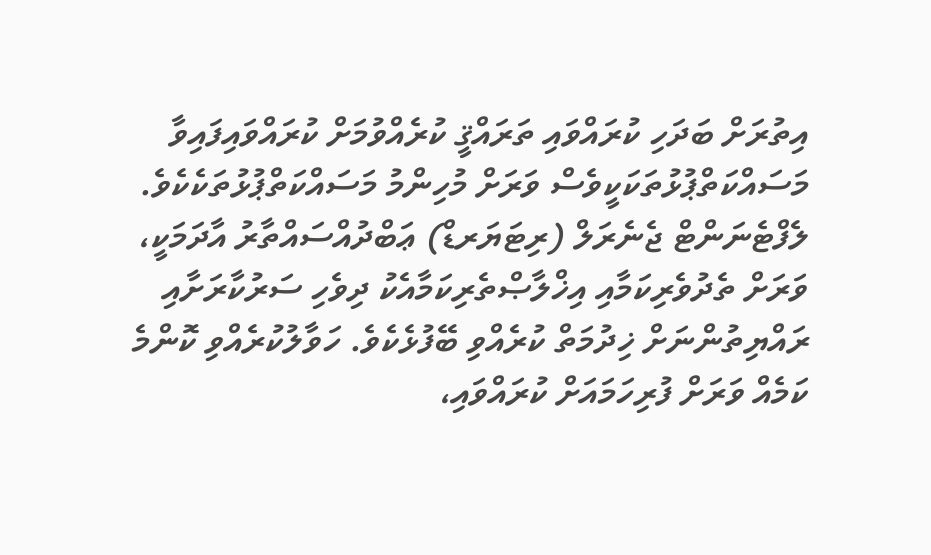އިތުރަށް ބަދަހި ކުރައްވައި ތަރައްޤީ ކުރެއްވުމަށް ކުރައްވައިފައިވާ މަސައްކަތްޕުޅުތަކަކީވެސް ވަރަށް މުހިންމު މަސައްކަތްޕުޅުތަކެކެވެ.
ލެފްޓެނަންޓް ޖެނެރަލް (ރިޓަޔަރޑް) ޢަބްދުއްސައްތާރު އާދަމަކީ، ވަރަށް ތެދުވެރިކަމާއި އިޚްލާޞްތެރިކަމާއެކު ދިވެހި ސަރުކާރަށާއި ރައްޔިތުންނަށް ޚިދުމަތް ކުރެއްވި ބޭފުޅެކެވެ. ހަވާލުކުރެއްވި ކޮންމެ ކަމެއް ވަރަށް ފުރިހަމައަށް ކުރައްވައި،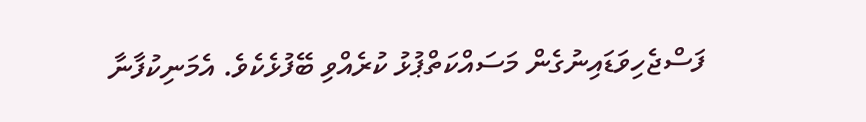ފަސްޖެހިވަޑައިނުގެން މަސައްކަތްޕުޅު ކުރެއްވި ބޭފުޅެކެވެ. އެމަނިކުފާނާ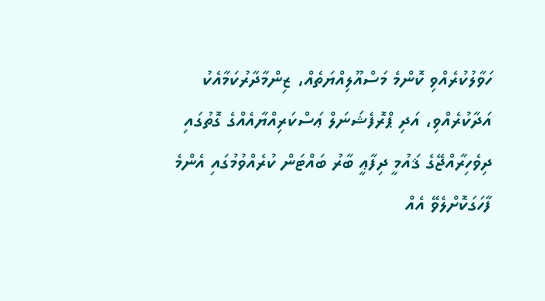ހަވާލުކުރެއްވި ކޮންމެ މަސްއޫލިއްޔަތެއް، ޒިންމާދާރުކަމާއެކު އަދާކުރެއްވި، އަދި ޕްރޮފެޝަނަލް ޢަސްކަރިއްޔާއެއްގެ ގޮތުގައި ދިވެހިރާއްޖޭގެ ޤައުމީ ދިފާޢީ ބާރު ބައްޓަން ކުރެއްވުމުގައި އެންމެ ފާހަގަކޮށްލެވޭ އެއް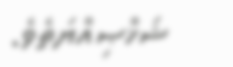ޝަޚްޞިއްޔަތެވެ.